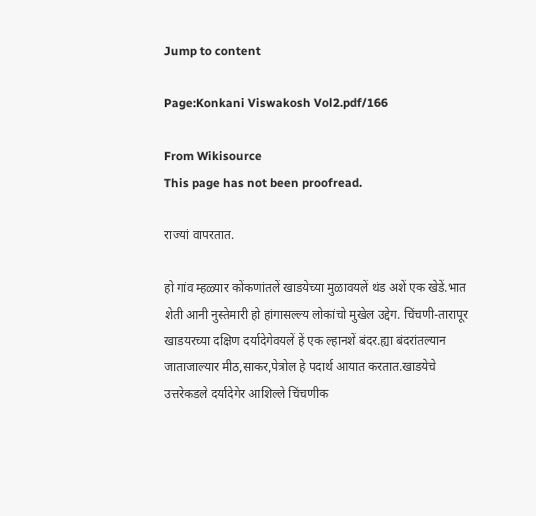Jump to content

Page:Konkani Viswakosh Vol2.pdf/166

From Wikisource
This page has not been proofread.

राज्यां वापरतात.

हो गांव म्हळ्यार कोंकणांतलें खाडयेच्या मुळावयलें थंड अशें एक खेडें.भात शेती आनी नुस्तेमारी हो हांगासल्ल्य लोकांचो मुखेल उद्देग. चिंचणी-तारापूर खाडयरच्या दक्षिण दर्यादेगेवयलें हें एक ल्हानशें बंदर.ह्या बंदरांतल्यान जाताजाल्यार मीठ,साकर,पेत्रोल हे पदार्थ आयात करतात.खाडयेचे उत्तरेकडले दर्यादेगेर आशिल्ले चिंचणीक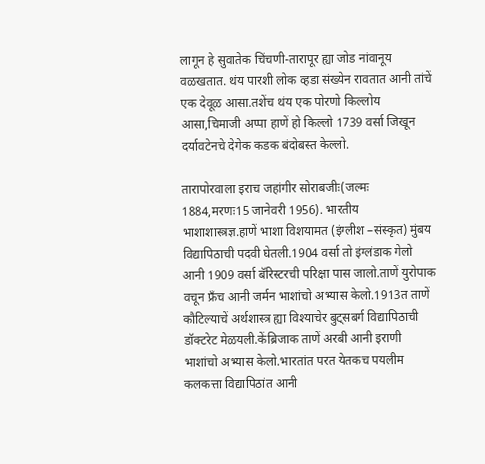लागून हे सुवातेक चिंचणी-तारापूर ह्या जोड नांवानूय वळखतात. थंय पारशी लोक व्हडा संख्येन रावतात आनी तांचें एक देवूळ आसा.तशेंच थंय एक पोरणो किल्लोय आसा,चिमाजी अप्पा हाणें हो किल्लो 1739 वर्सा जिखून दर्यावटेनचे देगेक कडक बंदोबस्त केल्लो.

तारापोरवाला इराच जहांगीर सोराबजीः(जल्मः 1884,मरणः15 जानेवरी 1956). भारतीय भाशाशास्त्रज्ञ.हाणें भाशा विशयामत (इंग्लीश –संस्कृत) मुंबय विद्यापिठाची पदवी घेतली.1904 वर्सा तो इंग्लंडाक गेलो आनी 1909 वर्सा बॅरिस्टरची परिक्षा पास जालो.ताणें युरोपाक वचून फ्रँच आनी जर्मन भाशांचो अभ्यास केलो.1913त ताणें कौटिल्याचें अर्थशास्त्र ह्या विश्याचेर बुट्सबर्ग विद्यापिठाची डॉक्टरेट मेळयली.केंब्रिजाक ताणें अरबी आनी इराणी भाशांचो अभ्यास केलो.भारतांत परत येतकच पयलीम कलकत्ता विद्यापिठांत आनी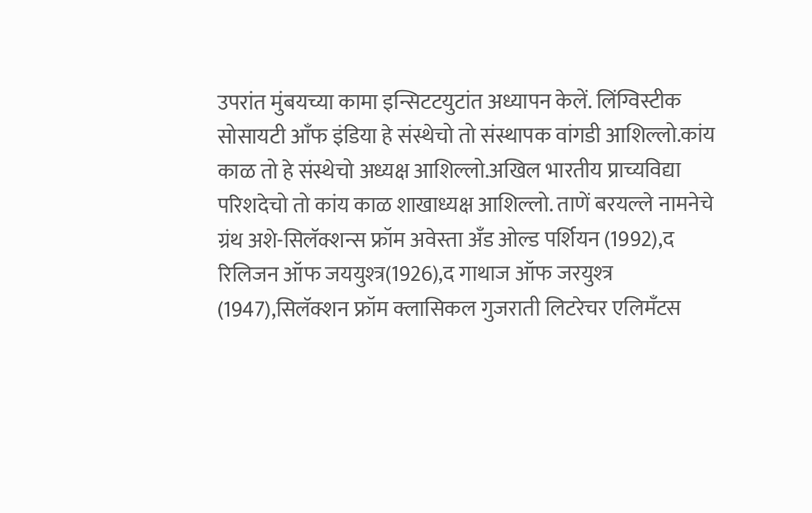उपरांत मुंबयच्या कामा इन्सिटटयुटांत अध्यापन केलें. लिंग्विस्टीक सोसायटी आँफ इंडिया हे संस्थेचो तो संस्थापक वांगडी आशिल्लो.कांय काळ तो हे संस्थेचो अध्यक्ष आशिल्लो.अखिल भारतीय प्राच्यविद्या परिशदेचो तो कांय काळ शाखाध्यक्ष आशिल्लो. ताणें बरयल्ले नामनेचे ग्रंथ अशे-सिलॅक्शन्स फ्रॉम अवेस्ता अँड ओल्ड पर्शियन (1992),द रिलिजन ऑफ जययुश्त्र(1926),द गाथाज ऑफ जरयुश्त्र (1947),सिलॅक्शन फ्रॉम क्लासिकल गुजराती लिटरेचर एलिमँटस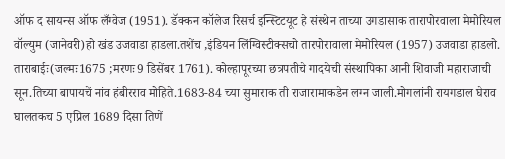ऑफ द सायन्स ऑफ लँग्वेज (1951). डॅक्कन कॉलेज रिसर्च इन्स्टिटयूट हे संस्थेन ताच्या उगडासाक तारापोरवाला मेमोरियल वॉल्युम (जानेवरी)हो खंड उजवाडा हाडला.तशेंच ,इंडियन लिंग्विस्टीक्सचो तारपोरावाला मेमोरियल (1957) उजवाडा हाडलो. ताराबाईः(जल्मः1675 ;मरणः9 डिसेंबर 1761). कोल्हापूरच्या छत्रपतीचे गादयेची संस्थापिका आनी शिवाजी महाराजाची सून.तिच्या बापायचें नांव हंबीरराव मोहिते.1683-84 च्या सुमाराक ती राजारामाकडेन लग्न जाली.मोगलांनी रायगडाल घेराव घालतकच 5 एप्रिल 1689 दिसा तिणें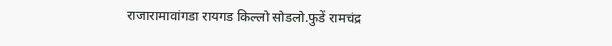राजारामावांगडा रायगड किल्लो सोडलो.फुडें रामचंद्र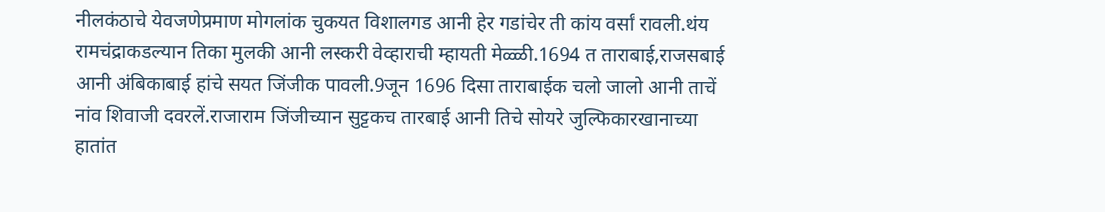नीलकंठाचे येवजणेप्रमाण मोगलांक चुकयत विशालगड आनी हेर गडांचेर ती कांय वर्सां रावली.थंय रामचंद्राकडल्यान तिका मुलकी आनी लस्करी वेव्हाराची म्हायती मेळ्ळी.1694 त ताराबाई,राजसबाई आनी अंबिकाबाई हांचे सयत जिंजीक पावली.9जून 1696 दिसा ताराबाईक चलो जालो आनी ताचें नांव शिवाजी दवरलें.राजाराम जिंजीच्यान सुट्टकच तारबाई आनी तिचे सोयरे जुल्फिकारखानाच्या हातांत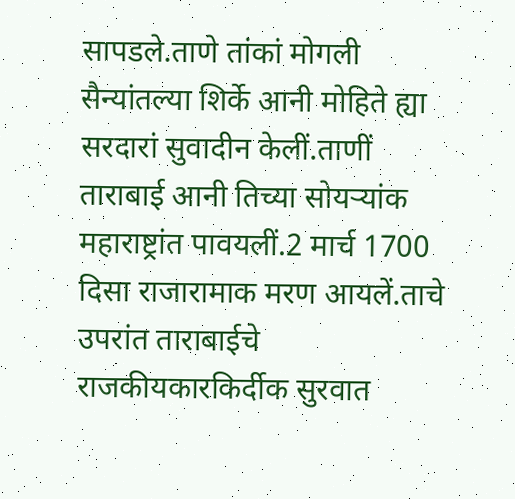सापडले.ताणे तांकां मोगली सैन्यांतल्या शिर्के आनी मोहिते ह्या सरदारां सुवादीन केलीं.ताणीं ताराबाई आनी तिच्या सोयऱ्यांक महाराष्ट्रांत पावयलीं.2 मार्च 1700 दिसा राजारामाक मरण आयलें.ताचे उपरांत ताराबाईचे राजकीयकारकिर्दीक सुरवात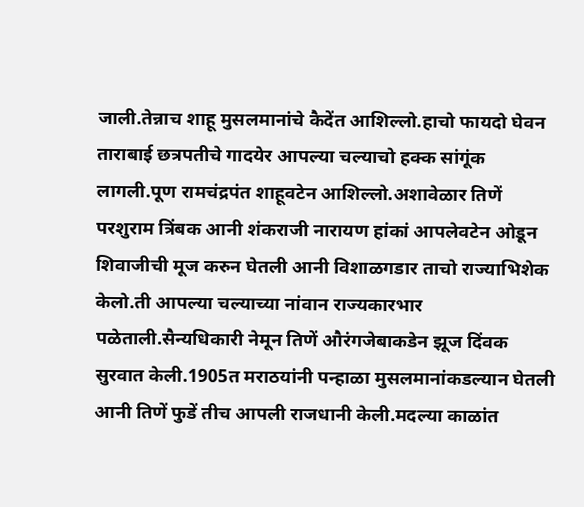जाली.तेन्नाच शाहू मुसलमानांचे कैदेंत आशिल्लो.हाचो फायदो घेवन ताराबाई छत्रपतीचे गादयेर आपल्या चल्याचो हक्क सांगूंक लागली.पूण रामचंद्रपंत शाहूवटेन आशिल्लो.अशावेळार तिणें परशुराम त्रिंबक आनी शंकराजी नारायण हांकां आपलेवटेन ओडून शिवाजीची मूज करुन घेतली आनी विशाळगडार ताचो राज्याभिशेक केलो.ती आपल्या चल्याच्या नांवान राज्यकारभार पळेताली.सैन्यधिकारी नेमून तिणें औरंगजेबाकडेन झूज दिंवक सुरवात केली.1905त मराठयांनी पन्हाळा मुसलमानांकडल्यान घेतली आनी तिणें फुडें तीच आपली राजधानी केली.मदल्या काळांत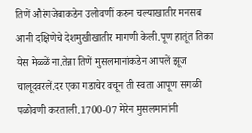तिणें औरंगजेबाकडेन उलोवणीं करुन चल्याखातीर मनसब आनी दक्षिणेचे देशमुखीखातीर मागणी केली.पूण हातूंत तिका येस मेळ्ळें ना.तेन्ना तिणें मुसलमानांकडेन आपलें झूज चालूदवरलें.दर एका गडाचेर वचून ती स्वता आपूण सगळी पळोवणी करताली.1700-07 मेरेन मुसलमानांनी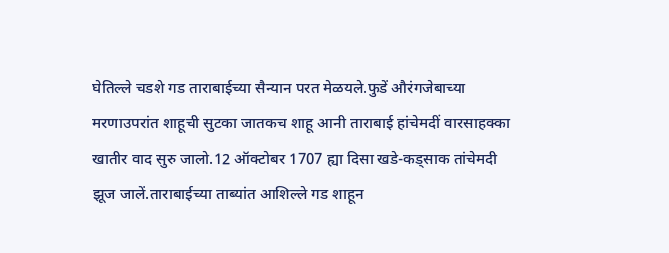घेतिल्ले चडशे गड ताराबाईच्या सैन्यान परत मेळयले.फुडें औरंगजेबाच्या मरणाउपरांत शाहूची सुटका जातकच शाहू आनी ताराबाई हांचेमदीं वारसाहक्का खातीर वाद सुरु जालो.12 ऑक्टोबर 1707 ह्या दिसा खडे-कड्साक तांचेमदी झूज जालें.ताराबाईच्या ताब्यांत आशिल्ले गड शाहून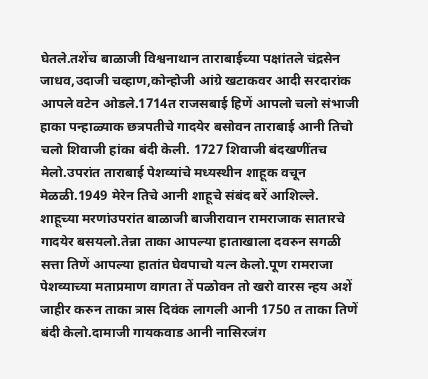घेतले.तशेंच बाळाजी विश्वनाथान ताराबाईच्या पक्षांतले चंद्रसेन जाधव,उदाजी चव्हाण,कोन्होजी आंग्रे खटाकवर आदी सरदारांक आपले वटेन ओडले.1714त राजसबाई हिणें आपलो चलो संभाजी हाका पन्हाळ्याक छत्रपतीचे गादयेर बसोवन ताराबाई आनी तिचो चलो शिवाजी हांका बंदी केली. 1727 शिवाजी बंदखणींतच मेलो.उपरांत ताराबाई पेशव्यांचे मध्यस्थीन शाहूक वचून मेळळी.1949 मेरेन तिचे आनी शाहूचे संबंद बरें आशिल्ले. शाहूच्या मरणांउपरांत बाळाजी बाजीरावान रामराजाक सातारचे गादयेर बसयलो.तेन्ना ताका आपल्या हाताखाला दवरुन सगळी सत्ता तिणें आपल्या हातांत घेवपाचो यत्न केलो.पूण रामराजा पेशव्याच्या मताप्रमाण वागता तें पळोवन तो खरो वारस न्हय अशें जाहीर करुन ताका त्रास दिवंक लागली आनी 1750 त ताका तिणें बंदी केलो.दामाजी गायकवाड आनी नासिरजंग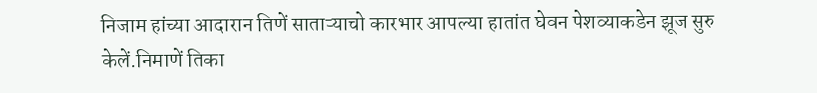निजाम हांच्या आदारान तिणें साताऱ्याचो कारभार आपल्या हातांत घेवन पेशव्याकडेन झूज सुरु केलें.निमाणें तिका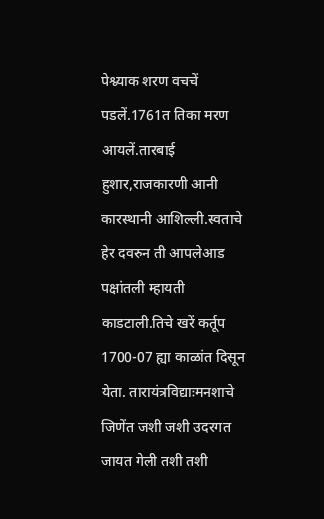पेश्व्याक शरण वचचें पडलें.1761त तिका मरण आयलें.तारबाई हुशार,राजकारणी आनी कारस्थानी आशिल्ली.स्वताचे हेर दवरुन ती आपलेआड पक्षांतली म्हायती काडटाली.तिचे खरें कर्तूप 1700-07 ह्या काळांत दिसून येता. तारायंत्रविद्याःमनशाचे जिणेंत जशी जशी उदरगत जायत गेली तशी तशी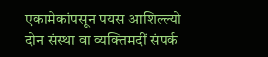एकामेकांपसून पयस आशिल्ल्यो दोन संस्था वा व्यक्तिमदीं संपर्क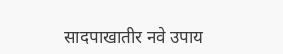सादपाखातीर नवे उपाय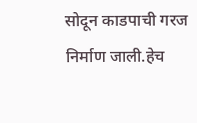सोदून काडपाची गरज निर्माण जाली.हेच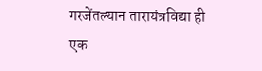गरजेंतल्यान तारायंत्रविद्या ही एक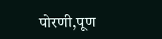पोरणी,पूण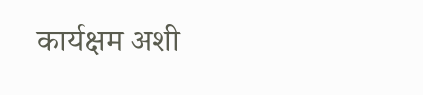कार्यक्षम अशी